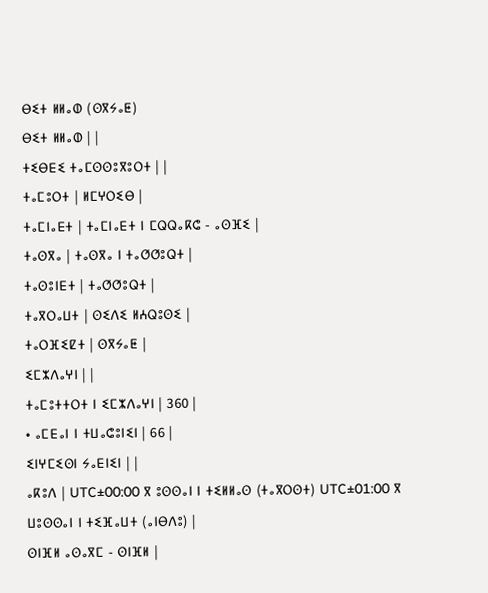ⴱⵉⵜ ⵍⵍⴰⵀ (ⵙⴳⵢⴰⵟ)
ⴱⵉⵜ ⵍⵍⴰⵀ | |
ⵜⵉⴱⴹⵉ ⵜⴰⵎⵙⵙⵓⴳⵓⵔⵜ | |
ⵜⴰⵎⵓⵔⵜ | ⵍⵎⵖⵔⵉⴱ |
ⵜⴰⵎⵏⴰⴹⵜ | ⵜⴰⵎⵏⴰⴹⵜ ⵏ ⵎⵕⵕⴰⴽⵛ - ⴰⵙⴼⵉ |
ⵜⴰⵙⴳⴰ | ⵜⴰⵙⴳⴰ ⵏ ⵜⴰⵚⵚⵓⵕⵜ |
ⵜⴰⵙⵓⵏⴹⵜ | ⵜⴰⵚⵚⵓⵕⵜ |
ⵜⴰⴳⵔⴰⵡⵜ | ⵙⵉⴷⵉ ⵍⵄⵕⵓⵙⵉ |
ⵜⴰⵔⴼⵉⵇⵜ | ⵙⴳⵢⴰⵟ |
ⵉⵎⵣⴷⴰⵖⵏ | |
ⵜⴰⵎⵓⵜⵜⵔⵜ ⵏ ⵉⵎⵣⴷⴰⵖⵏ | 360 |
• ⴰⵎⴹⴰⵏ ⵏ ⵜⵡⴰⵛⵓⵏⵉⵏ | 66 |
ⵉⵏⵖⵎⵉⵙⵏ ⵢⴰⴹⵏⵉⵏ | |
ⴰⴽⵓⴷ | UTC±00:00 ⴳ ⵓⵙⵙⴰⵏ ⵏ ⵜⵉⵍⵍⴰⵙ (ⵜⴰⴳⵔⵙⵜ) UTC±01:00 ⴳ ⵡⵓⵙⵙⴰⵏ ⵏ ⵜⵉⴼⴰⵡⵜ (ⴰⵏⴱⴷⵓ) |
ⵙⵏⴼⵍ ⴰⵙⴰⴳⵎ - ⵙⵏⴼⵍ |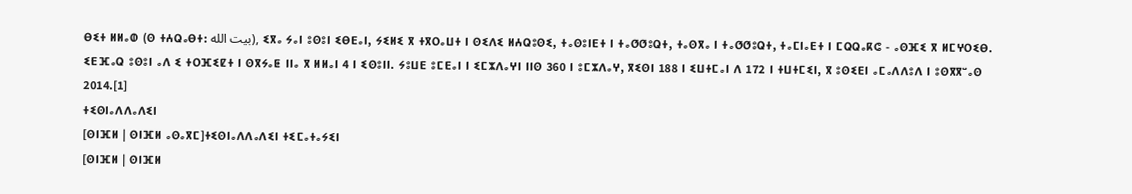ⴱⵉⵜ ⵍⵍⴰⵀ (ⵙ ⵜⵄⵕⴰⴱⵜ: بيت الله), ⵉⴳⴰ ⵢⴰⵏ ⵓⵙⵓⵏ ⵉⴱⴹⴰⵏ, ⵢⵉⵍⵉ ⴳ ⵜⴳⵔⴰⵡⵜ ⵏ ⵙⵉⴷⵉ ⵍⵄⵕⵓⵙⵉ, ⵜⴰⵙⵓⵏⴹⵜ ⵏ ⵜⴰⵚⵚⵓⵕⵜ, ⵜⴰⵙⴳⴰ ⵏ ⵜⴰⵚⵚⵓⵕⵜ, ⵜⴰⵎⵏⴰⴹⵜ ⵏ ⵎⵕⵕⴰⴽⵛ - ⴰⵙⴼⵉ ⴳ ⵍⵎⵖⵔⵉⴱ. ⵉⴹⴼⴰⵕ ⵓⵙⵓⵏ ⴰⴷ ⵉ ⵜⵔⴼⵉⵇⵜ ⵏ ⵙⴳⵢⴰⵟ ⵏⵏⴰ ⴳ ⵍⵍⴰⵏ 4 ⵏ ⵉⵙⵓⵏⵏ. ⵢⵓⵡⴹ ⵓⵎⴹⴰⵏ ⵏ ⵉⵎⵣⴷⴰⵖⵏ ⵏⵏⵙ 360 ⵏ ⵓⵎⵣⴷⴰⵖ, ⴳⵉⵙⵏ 188 ⵏ ⵉⵡⵜⵎⴰⵏ ⴷ 172 ⵏ ⵜⵡⵜⵎⵉⵏ, ⴳ ⵓⵙⵉⴹⵏ ⴰⵎⴰⴷⴷⵓⴷ ⵏ ⵓⵙⴳⴳⵯⴰⵙ 2014.[1]
ⵜⵉⵙⵏⴰⴷⴷⴰⴷⵉⵏ
[ⵙⵏⴼⵍ | ⵙⵏⴼⵍ ⴰⵙⴰⴳⵎ]ⵜⵉⵙⵏⴰⴷⴷⴰⴷⵉⵏ ⵜⵉⵎⴰⵜⴰⵢⵉⵏ
[ⵙⵏⴼⵍ | ⵙⵏⴼⵍ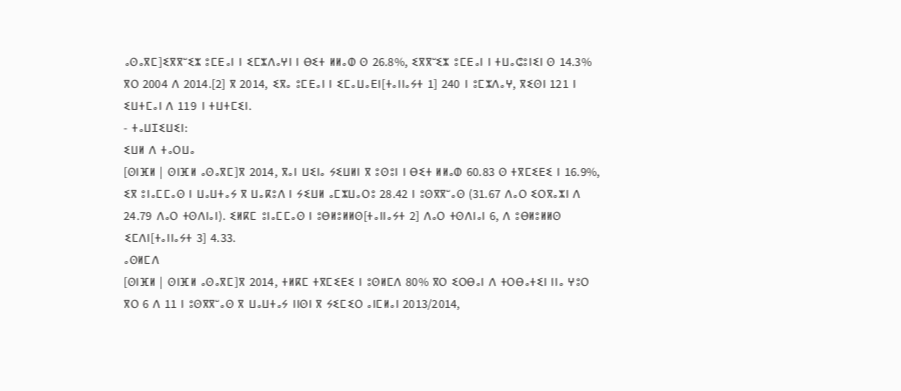ⴰⵙⴰⴳⵎ]ⵉⴳⴳⵯⵉⵣ ⵓⵎⴹⴰⵏ ⵏ ⵉⵎⵣⴷⴰⵖⵏ ⵏ ⴱⵉⵜ ⵍⵍⴰⵀ ⵙ 26.8%, ⵉⴳⴳⵯⵉⵣ ⵓⵎⴹⴰⵏ ⵏ ⵜⵡⴰⵛⵓⵏⵉⵏ ⵙ 14.3% ⴳⵔ 2004 ⴷ 2014.[2] ⴳ 2014, ⵉⴳⴰ ⵓⵎⴹⴰⵏ ⵏ ⵉⵎⴰⵡⴰⴹⵏ[ⵜⴰⵏⵏⴰⵢⵜ 1] 240 ⵏ ⵓⵎⵣⴷⴰⵖ, ⴳⵉⵙⵏ 121 ⵏ ⵉⵡⵜⵎⴰⵏ ⴷ 119 ⵏ ⵜⵡⵜⵎⵉⵏ.
- ⵜⴰⵡⵊⵉⵡⵉⵏ:
ⵉⵡⵍ ⴷ ⵜⴰⵔⵡⴰ
[ⵙⵏⴼⵍ | ⵙⵏⴼⵍ ⴰⵙⴰⴳⵎ]ⴳ 2014, ⴳⴰⵏ ⵡⵉⵏⴰ ⵢⵉⵡⵍⵏ ⴳ ⵓⵙⵓⵏ ⵏ ⴱⵉⵜ ⵍⵍⴰⵀ 60.83 ⵙ ⵜⴳⵎⵉⴹⵉ ⵏ 16.9%, ⵉⴳ ⵓⵏⴰⵎⵎⴰⵙ ⵏ ⵡⴰⵡⵜⴰⵢ ⴳ ⵡⴰⴽⵓⴷ ⵏ ⵢⵉⵡⵍ ⴰⵎⵣⵡⴰⵔⵓ 28.42 ⵏ ⵓⵙⴳⴳⵯⴰⵙ (31.67 ⴷⴰⵔ ⵉⵔⴳⴰⵣⵏ ⴷ 24.79 ⴷⴰⵔ ⵜⵙⴷⵏⴰⵏ). ⵉⵍⴽⵎ ⵓⵏⴰⵎⵎⴰⵙ ⵏ ⵓⴱⵍⵓⵍⵍⵙ[ⵜⴰⵏⵏⴰⵢⵜ 2] ⴷⴰⵔ ⵜⵙⴷⵏⴰⵏ 6, ⴷ ⵓⴱⵍⵓⵍⵍⵙ ⵉⵎⴷⵏ[ⵜⴰⵏⵏⴰⵢⵜ 3] 4.33.
ⴰⵙⵍⵎⴷ
[ⵙⵏⴼⵍ | ⵙⵏⴼⵍ ⴰⵙⴰⴳⵎ]ⴳ 2014, ⵜⵍⴽⵎ ⵜⴳⵎⵉⴹⵉ ⵏ ⵓⵙⵍⵎⴷ 80% ⴳⵔ ⵉⵔⴱⴰⵏ ⴷ ⵜⵔⴱⴰⵜⵉⵏ ⵏⵏⴰ ⵖⵓⵔ ⴳⵔ 6 ⴷ 11 ⵏ ⵓⵙⴳⴳⵯⴰⵙ ⴳ ⵡⴰⵡⵜⴰⵢ ⵏⵏⵙⵏ ⴳ ⵢⵉⵎⵉⵔ ⴰⵏⵎⵍⴰⵏ 2013/2014,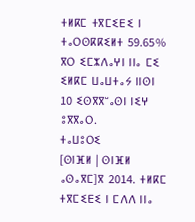ⵜⵍⴽⵎ ⵜⴳⵎⵉⴹⵉ ⵏ ⵜⴰⵔⵙⴽⴽⵉⵍⵜ 59.65% ⴳⵔ ⵉⵎⵣⴷⴰⵖⵏ ⵏⵏⴰ ⵎⵉ ⵉⵍⴽⵎ ⵡⴰⵡⵜⴰⵢ ⵏⵏⵙⵏ 10 ⵉⵙⴳⴳⵯⴰⵙⵏ ⵏⵉⵖ ⵓⴳⴳⴰⵔ.
ⵜⴰⵡⵓⵔⵉ
[ⵙⵏⴼⵍ | ⵙⵏⴼⵍ ⴰⵙⴰⴳⵎ]ⴳ 2014. ⵜⵍⴽⵎ ⵜⴳⵎⵉⴹⵉ ⵏ ⵎⴷⴷ ⵏⵏⴰ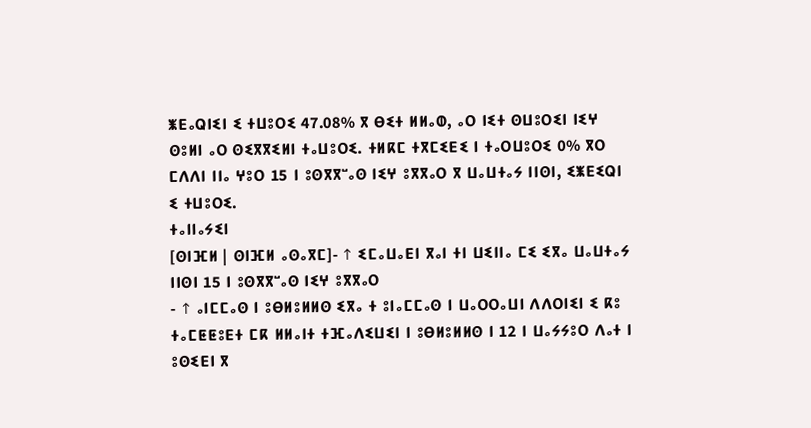ⵥⴹⴰⵕⵏⵉⵏ ⵉ ⵜⵡⵓⵔⵉ 47.08% ⴳ ⴱⵉⵜ ⵍⵍⴰⵀ, ⴰⵔ ⵏⵉⵜ ⵙⵡⵓⵔⵉⵏ ⵏⵉⵖ ⵙⵓⵍⵏ ⴰⵔ ⵙⵉⴳⴳⵉⵍⵏ ⵜⴰⵡⵓⵔⵉ. ⵜⵍⴽⵎ ⵜⴳⵎⵉⴹⵉ ⵏ ⵜⴰⵔⵡⵓⵔⵉ 0% ⴳⵔ ⵎⴷⴷⵏ ⵏⵏⴰ ⵖⵓⵔ 15 ⵏ ⵓⵙⴳⴳⵯⴰⵙ ⵏⵉⵖ ⵓⴳⴳⴰⵔ ⴳ ⵡⴰⵡⵜⴰⵢ ⵏⵏⵙⵏ, ⵉⵥⴹⵉⵕⵏ ⵉ ⵜⵡⵓⵔⵉ.
ⵜⴰⵏⵏⴰⵢⵉⵏ
[ⵙⵏⴼⵍ | ⵙⵏⴼⵍ ⴰⵙⴰⴳⵎ]- ↑ ⵉⵎⴰⵡⴰⴹⵏ ⴳⴰⵏ ⵜⵏ ⵡⵉⵏⵏⴰ ⵎⵉ ⵉⴳⴰ ⵡⴰⵡⵜⴰⵢ ⵏⵏⵙⵏ 15 ⵏ ⵓⵙⴳⴳⵯⴰⵙ ⵏⵉⵖ ⵓⴳⴳⴰⵔ
- ↑ ⴰⵏⵎⵎⴰⵙ ⵏ ⵓⴱⵍⵓⵍⵍⵙ ⵉⴳⴰ ⵜ ⵓⵏⴰⵎⵎⴰⵙ ⵏ ⵡⴰⵔⵔⴰⵡⵏ ⴷⴷⵔⵏⵉⵏ ⵉ ⴽⵓ ⵜⴰⵎⵟⵟⵓⴹⵜ ⵎⴽ ⵍⵍⴰⵏⵜ ⵜⴼⴰⴷⵉⵡⵉⵏ ⵏ ⵓⴱⵍⵓⵍⵍⵙ ⵏ 12 ⵏ ⵡⴰⵢⵢⵓⵔ ⴷⴰⵜ ⵏ ⵓⵙⵉⴹⵏ ⴳ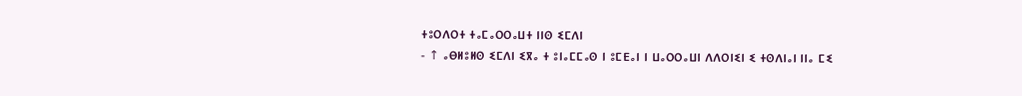ⵜⵓⵔⴷⵔⵜ ⵜⴰⵎⴰⵔⵔⴰⵡⵜ ⵏⵏⵙ ⵉⵎⴷⵏ
- ↑ ⴰⴱⵍⵓⵍⵙ ⵉⵎⴷⵏ ⵉⴳⴰ ⵜ ⵓⵏⴰⵎⵎⴰⵙ ⵏ ⵓⵎⴹⴰⵏ ⵏ ⵡⴰⵔⵔⴰⵡⵏ ⴷⴷⵔⵏⵉⵏ ⵉ ⵜⵙⴷⵏⴰⵏ ⵏⵏⴰ ⵎⵉ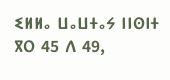ⵉⵍⵍⴰ ⵡⴰⵡⵜⴰⵢ ⵏⵏⵙⵏⵜ ⴳⵔ 45 ⴷ 49,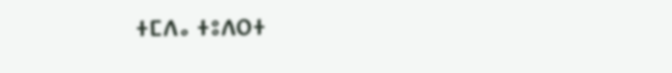ⵜⵎⴷⴰ ⵜⵓⴷⵔⵜ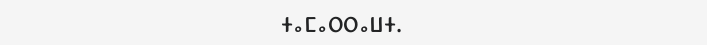ⵜⴰⵎⴰⵔⵔⴰⵡⵜ.